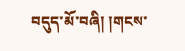བདུད་མོ་བཞི། །གངས་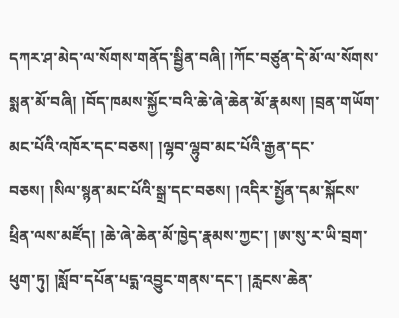དཀར་ཤ་མེད་ལ་སོགས་གནོད་སྦྱིན་བཞི། །ཀོང་བཙུན་དེ་མོ་ལ་སོགས་སྨན་མོ་བཞི། །བོད་ཁམས་སྐྱོང་བའི་ཆེ་ཞེ་ཆེན་མོ་རྣམས། །བྲན་གཡོག་མང་པོའི་འཁོར་དང་བཅས། །ལྷབ་ལྷུབ་མང་པོའི་རྒྱན་དང་བཅས། །སིལ་སྙན་མང་པོའི་སྒྲ་དང་བཅས། །འདིར་སྤྱོན་དམ་སྐོངས་ཕྲིན་ལས་མཛོད། །ཆེ་ཞེ་ཆེན་མོ་ཁྱེད་རྣམས་ཀྱང་། །ཨ་སུ་ར་ཡི་བྲག་ཕུག་ཏུ། །སློབ་དཔོན་པདྨ་འབྱུང་གནས་དང་། །རླངས་ཆེན་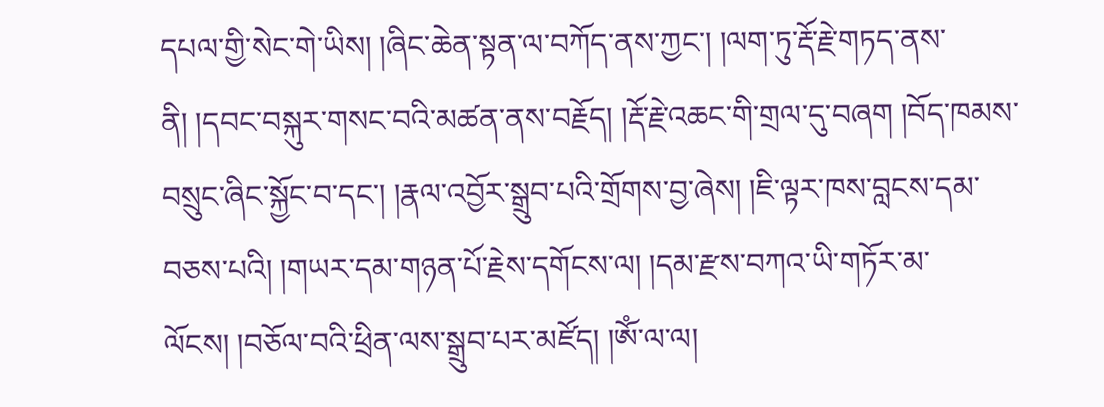དཔལ་གྱི་སེང་གེ་ཡིས། །ཞིང་ཆེན་སྟན་ལ་བཀོད་ནས་ཀྱང་། །ལག་ཏུ་རྡོ་རྗེ་གཏད་ནས་ནི། །དབང་བསྐུར་གསང་བའི་མཚན་ནས་བརྗོད། །རྡོ་རྗེ་འཆང་གི་གྲལ་དུ་བཞག །བོད་ཁམས་བསྲུང་ཞིང་སྐྱོང་བ་དང་། །རྣལ་འབྱོར་སྒྲུབ་པའི་གྲོགས་བྱ་ཞེས། །ཇི་ལྟར་ཁས་བླངས་དམ་བཅས་པའི། །གཡར་དམ་གཉན་པོ་རྗེས་དགོངས་ལ། །དམ་རྫས་བཀའ་ཡི་གཏོར་མ་ལོངས། །བཅོལ་བའི་ཕྲིན་ལས་སྒྲུབ་པར་མཛོད། །ༀ་ལ་ལ།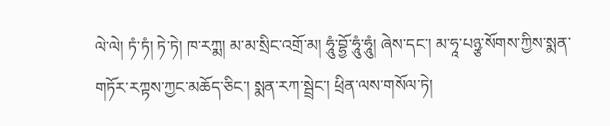ལེ་ལེ། ཏཾ་ཏཾ། ཏེ་ཏེ། ཁ་རཀྨ། མ་མ་སྲིང་འགྲོ་མ། ཧཱུཾ་བྷྱོ་ཧཱུཾ་ཧཱུཾ། ཞེས་དང་། མ་ཧཱ་པཉྩ་སོགས་ཀྱིས་སྨན་གཏོར་རཀྟས་ཀྱང་མཆོད་ཅིང་། སྨན་རཀ་སྦྲེང་། ཕྲིན་ལས་གསོལ་ཏེ།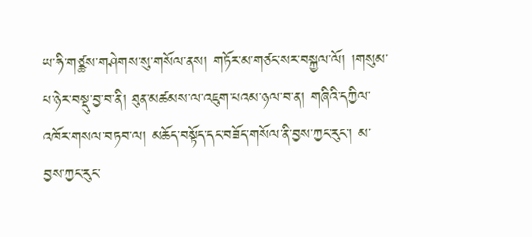ཡ་ཧི་གཙྪས་གཤེགས་སུ་གསོལ་ནས། གཏོར་མ་གཙང་སར་བསྐྱལ་ལོ། །གསུམ་པ་ཉེར་བསྡུ་བྱ་བ་ནི། ཐུན་མཚམས་ལ་འཇུག་པའམ་ཉལ་བ་ན། གཞིའི་དཀྱིལ་འཁོར་གསལ་བཏབ་ལ། མཆོད་བསྟོད་དང་བཟོད་གསོལ་ནི་བྱས་ཀྱང་རུང་། མ་བྱས་ཀྱང་རུང་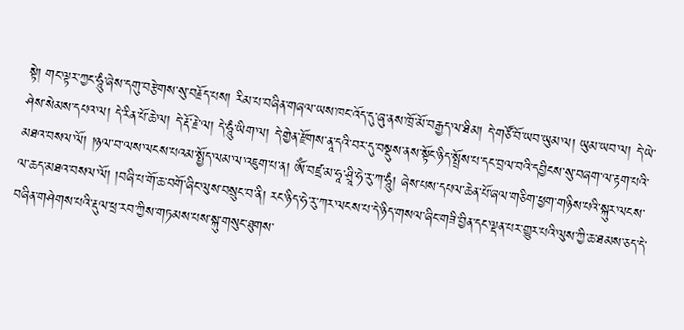སྟེ། གང་ལྟར་ཀྱང་ཧཱུཾ་ཞེས་དགུ་བརྩེགས་སུ་བརྗོད་པས། རིམ་པ་བཞིན་གཞལ་ཡས་ཁང་འོད་དུ་ཞུ་ནས་ཁྲོ་མོ་བརྒྱད་ལ་ཐིམ། དེ་གཙོ་བོ་ཡབ་ཡུམ་ལ། ཡུམ་ཡབ་ལ། དེ་ཡེ་ཤེས་སེམས་དཔའ་ལ། དེ་རིན་པོ་ཆེ་ལ། དེ་རྡོ་རྗེ་ལ། དེ་ཧཱུཾ་ཡིག་ལ། དེ་གྱེན་རྫོགས་ནཱ་དའི་བར་དུ་བསྡུས་ནས་སྟོང་ཉིད་སྤྲོས་པ་དང་བྲལ་བའི་དབྱིངས་སུ་བཞག་ལ་རྟག་པའི་མཐའ་བསལ་ལོ། །ཉལ་བ་ལས་ལངས་པའམ་སྤྱོད་ལམ་ལ་འཇུག་པ་ན། ༀ་བཛྲ་མ་ཧཱ་ཤྲཱི་ཧེ་རུ་ཀ་ཧཱུཾ། ཞེས་པས་དཔལ་ཆེན་པོ་ཞལ་གཅིག་ཕྱག་གཉིས་པའི་སྐུར་ལངས་ལ་ཆད་མཐའ་བསལ་ལོ། །བཞི་པ་གོ་ཆ་བགོ་ཞིང་ལུས་བསྲུང་བ་ནི། རང་ཉིད་ཧེ་རུ་ཀར་ལངས་པ་དེ་ཉིད་གསལ་ཞིང་གཟི་བྱིན་དང་ལྡན་པར་གྱུར་པའི་ལུས་ཀྱི་ཆ་ཐམས་ཅད་དེ་བཞིན་གཤེགས་པའི་རྡུལ་ཕྲ་རབ་ཀྱིས་གཏམས་པས་སྐུ་གསུང་ཐུགས་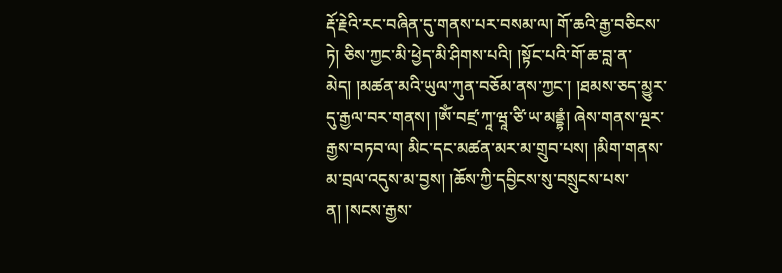རྡོ་རྗེའི་རང་བཞིན་དུ་གནས་པར་བསམ་ལ། གོ་ཆའི་རྒྱ་བཅིངས་ཏེ། ཅིས་ཀྱང་མི་ཕྱེད་མི་ཤིགས་པའི། །སྟོང་པའི་གོ་ཆ་བླ་ན་མེད། །མཚན་མའི་ཡུལ་ཀུན་བཅོམ་ནས་ཀྱང་། །ཐམས་ཅད་མྱུར་དུ་རྒྱལ་བར་གནས། །ༀ་བཛྲ་ཀཱ་ཝཱ་ཙི་ཡ་མནྡྷཾ། ཞེས་གནས་ལྔར་རྒྱས་བཏབ་ལ། མིང་དང་མཚན་མར་མ་གྲུབ་པས། །མིག་གནས་མ་བྲལ་འདུས་མ་བྱས། །ཆོས་ཀྱི་དབྱིངས་སུ་བསྲུངས་པས་ན། །སངས་རྒྱས་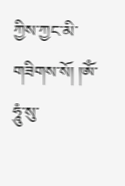ཀྱིས་ཀྱང་མི་གཟིགས་སོ། །ༀ་ཧཱུཾ་སུ་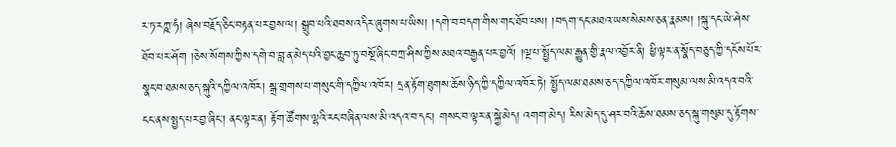ར་ཏ་རཀྵ་ཧཾ། ཞེས་བརྗོད་ཅིང་བརྟན་པར་བྱས་ལ། སྒྲུབ་པའི་ཐབས་འདིར་ཞུགས་པ་ཡིས། །དགེ་བ་བདག་གིས་གང་ཐོབ་པས། །བདག་དང་མཐའ་ཡས་སེམས་ཅན་རྣམས། །སྐུ་དང་ཡེ་ཤེས་ཐོབ་པར་ཤོག །ཅེས་སོགས་ཀྱིས་དགེ་བ་བླ་ན་མེད་པའི་བྱང་ཆུབ་ཏུ་བསྔོ་ཞིང་བཀྲ་ཤིས་ཀྱིས་མཐའ་བརྒྱན་པར་བྱའོ། །ལྔ་པ་སྤྱོད་ལམ་རྒྱུན་གྱི་རྣལ་འབྱོར་ནི། ཕྱི་ལྟར་ན་སྣོད་བཅུད་ཀྱི་དངོས་པོར་སྣང་བ་ཐམས་ཅད་སྐུའི་དཀྱིལ་འཁོར། སྒྲ་གྲགས་པ་གསུང་གི་དཀྱིལ་འཁོར། དྲན་རྟོག་ཐུགས་ཆོས་ཉིད་ཀྱི་དཀྱིལ་འཁོར་ཏེ། སྤྱོད་ལམ་ཐམས་ཅད་དཀྱིལ་འཁོར་གསུམ་ལས་མི་འདའ་བའི་ངང་ནས་སྤྱད་པར་བྱ་ཞིང་། ནང་ལྟར་ན། རྟོག་ཚོགས་ལྷའི་རང་བཞིན་ལས་མི་འདའ་བ་དང་། གསང་བ་ལྟར་ན་སྐྱེ་མེད། འགག་མེད། རིས་མེད་དུ་ཤར་བའི་ཆོས་ཐམས་ཅད་སྐུ་གསུམ་དུ་རྟོགས་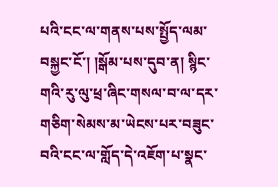པའི་ངང་ལ་གནས་པས་སྤྱོད་ལམ་བསྐྱང་ངོ་། །སྒོམ་པས་དུབ་ན། སྙིང་གའི་རུ་ལུ་ཕྲ་ཞིང་གསལ་བ་ལ་དར་གཅིག་སེམས་མ་ཡེངས་པར་བཟུང་བའི་ངང་ལ་གློད་དེ་འཇོག་པ་སྣང་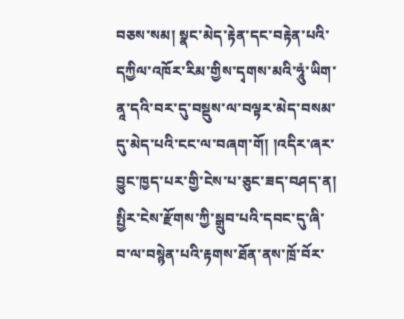བཅས་སམ། སྣང་མེད་རྟེན་དང་བརྟེན་པའི་དཀྱིལ་འཁོར་རིམ་གྱིས་དྭགས་མའི་ཧཱུཾ་ཡིག་ནཱ་དའི་བར་དུ་བསྡུས་ལ་བལྟར་མེད་བསམ་དུ་མེད་པའི་ངང་ལ་བཞག་གོ། །འདིར་ཞར་བྱུང་ཁྱད་པར་གྱི་ངེས་པ་ཅུང་ཟད་བཤད་ན། སྤྱིར་ངེས་རྫོགས་ཀྱི་སྒྲུབ་པའི་དབང་དུ་ཞི་བ་ལ་བསྙེན་པའི་རྟགས་ཐོན་ནས་ཁྲོ་བོར་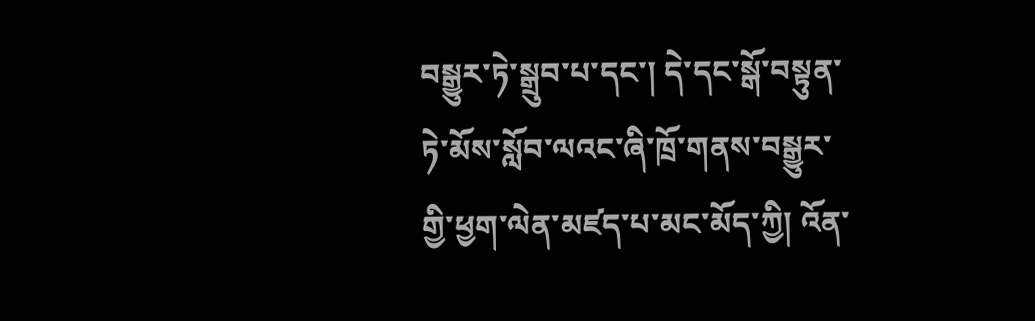བསྒྱུར་ཏེ་སྒྲུབ་པ་དང་། དེ་དང་སྒོ་བསྟུན་ཏེ་མོས་སློབ་ལའང་ཞི་ཁྲོ་གནས་བསྒྱུར་གྱི་ཕྱག་ལེན་མཛད་པ་མང་མོད་ཀྱི། འོན་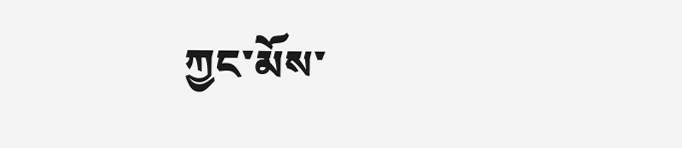ཀྱང་མོས་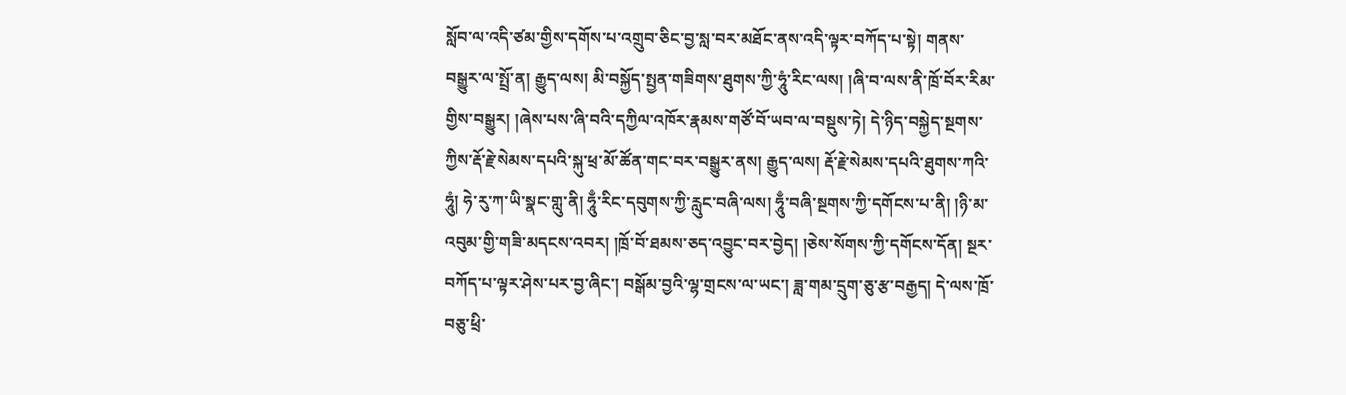སློབ་ལ་འདི་ཙམ་གྱིས་དགོས་པ་འགྲུབ་ཅིང་བྱ་སླ་བར་མཐོང་ནས་འདི་ལྟར་བཀོད་པ་སྟེ། གནས་བསྒྱུར་ལ་སྤྲོ་ན། རྒྱུད་ལས། མི་བསྐྱོད་སྤྱན་གཟིགས་ཐུགས་ཀྱི་ཧཱུཾ་རིང་ལས། །ཞི་བ་ལས་ནི་ཁྲོ་བོར་རིམ་གྱིས་བསྒྱུར། །ཞེས་པས་ཞི་བའི་དཀྱིལ་འཁོར་རྣམས་གཙོ་བོ་ཡབ་ལ་བསྡུས་ཏེ། དེ་ཉིད་བསྐྱེད་སྔགས་ཀྱིས་རྡོ་རྗེ་སེམས་དཔའི་སྐུ་ཕྲ་མོ་ཚོན་གང་བར་བསྒྱུར་ནས། རྒྱུད་ལས། རྡོ་རྗེ་སེམས་དཔའི་ཐུགས་ཀའི་ཧཱུཾ། ཧེ་རུ་ཀ་ཡི་སྣང་གླུ་ནི། ཧཱུྃ་རིང་དབུགས་ཀྱི་རླུང་བཞི་ལས། ཧཱུྃ་བཞི་སྔགས་ཀྱི་དགོངས་པ་ནི། །ཉི་མ་འབུམ་གྱི་གཟི་མདངས་འབར། །ཁྲོ་བོ་ཐམས་ཅད་འབྱུང་བར་བྱེད། །ཅེས་སོགས་ཀྱི་དགོངས་དོན། སྔར་བཀོད་པ་ལྟར་ཤེས་པར་བྱ་ཞིང་། བསྒོམ་བྱའི་ལྷ་གྲངས་ལ་ཡང་། ཟླ་གམ་དྲུག་ཅུ་རྩ་བརྒྱད། དེ་ལས་ཁྲོ་བཅུ་ཕྲི་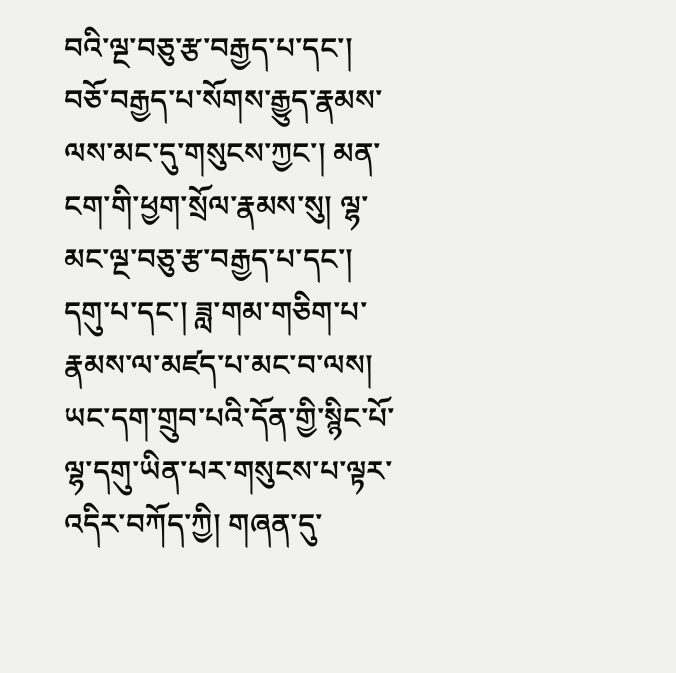བའི་ལྔ་བཅུ་རྩ་བརྒྱད་པ་དང་། བཅོ་བརྒྱད་པ་སོགས་རྒྱུད་རྣམས་ལས་མང་དུ་གསུངས་ཀྱང་། མན་ངག་གི་ཕྱག་སྲོལ་རྣམས་སུ། ལྷ་མང་ལྔ་བཅུ་རྩ་བརྒྱད་པ་དང་། དགུ་པ་དང་། ཟླ་གམ་གཅིག་པ་རྣམས་ལ་མཛད་པ་མང་བ་ལས། ཡང་དག་གྲུབ་པའི་དོན་གྱི་སྙིང་པོ་ལྷ་དགུ་ཡིན་པར་གསུངས་པ་ལྟར་འདིར་བཀོད་ཀྱི། གཞན་དུ་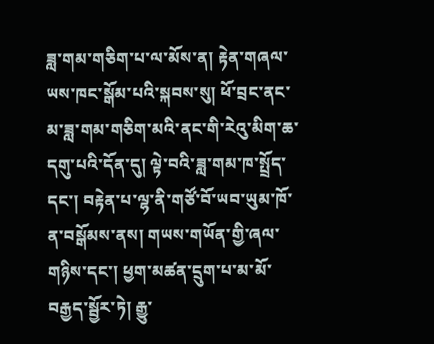ཟླ་གམ་གཅིག་པ་ལ་མོས་ན། རྟེན་གཞལ་ཡས་ཁང་སྒོམ་པའི་སྐབས་སུ། ཕོ་བྲང་ནང་མ་ཟླ་གམ་གཅིག་མའི་ནང་གི་རེའུ་མིག་ཆ་དགུ་པའི་དོན་དུ། ལྟེ་བའི་ཟླ་གམ་ཁ་སྤྲོད་དང་། བརྟེན་པ་ལྷ་ནི་གཙོ་བོ་ཡབ་ཡུམ་ཁོ་ན་བསྒོམས་ནས། གཡས་གཡོན་གྱི་ཞལ་གཉིས་དང་། ཕྱག་མཚན་དྲུག་པ་མ་མོ་བརྒྱད་སྦྱོར་ཏེ། རྒྱུ་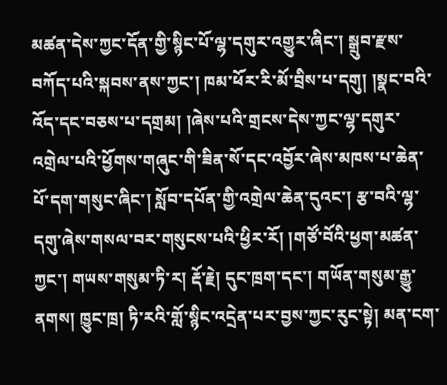མཚན་དེས་ཀྱང་དོན་གྱི་སྙིང་པོ་ལྷ་དགུར་འགྱུར་ཞིང་། སྒྲུབ་རྫས་བཀོད་པའི་སྐབས་ནས་ཀྱང་། ཁམ་ཕོར་རི་མོ་བྲིས་པ་དགུ། །སྣང་བའི་འོད་དང་བཅས་པ་དགྲམ། །ཞེས་པའི་གྲངས་དེས་ཀྱང་ལྷ་དགུར་འགྲེལ་པའི་ཕྱོགས་གཞུང་གི་ཟིན་སོ་དང་འབྱོར་ཞེས་མཁས་པ་ཆེན་པོ་དག་གསུང་ཞིང་། སློབ་དཔོན་གྱི་འགྲེལ་ཆེན་དུའང་། རྩ་བའི་ལྷ་དགུ་ཞེས་གསལ་བར་གསུངས་པའི་ཕྱིར་རོ། །གཙོ་བོའི་ཕྱག་མཚན་ཀྱང་། གཡས་གསུམ་ཏི་ར། རྡོ་རྗེ། དུང་ཁྲག་དང་། གཡོན་གསུམ་རྒྱུ་ནགས། ཁྱུང་ཁྲ། ཏི་རའི་གློ་སྙིང་འདྲེན་པར་བྱས་ཀྱང་རུང་སྟེ། མན་ངག་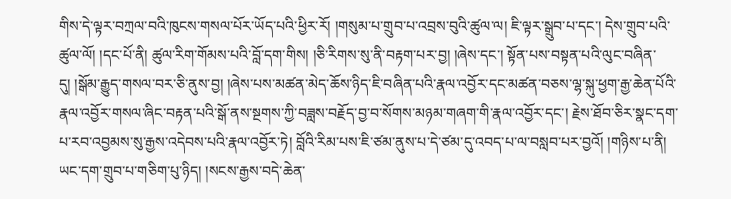གིས་དེ་ལྟར་བཀྲལ་བའི་ཁུངས་གསལ་པོར་ཡོད་པའི་ཕྱིར་རོ། །གསུམ་པ་གྲུབ་པ་འབྲས་བུའི་ཚུལ་ལ། ཇི་ལྟར་སྒྲུབ་པ་དང་། དེས་གྲུབ་པའི་ཚུལ་ལོ། །དང་པོ་ནི། ཚུལ་རིག་གོམས་པའི་བློ་དག་གིས། །ཅི་རིགས་སུ་ནི་བརྟག་པར་བྱ། །ཞེས་དང་། སྟོན་པས་བསྟན་པའི་ལུང་བཞིན་དུ། །སྒོམ་རྒྱུད་གསལ་བར་ཅི་ནུས་བྱ། །ཞེས་པས་མཚན་མེད་ཆོས་ཉིད་ཇི་བཞིན་པའི་རྣལ་འབྱོར་དང་མཚན་བཅས་ལྷ་སྐུ་ཕྱག་རྒྱ་ཆེན་པོའི་རྣལ་འབྱོར་གསལ་ཞིང་བརྟན་པའི་སྒོ་ནས་སྔགས་ཀྱི་བཟླས་བརྗོད་བྱ་བ་སོགས་མཉམ་གཞག་གི་རྣལ་འབྱོར་དང་། རྗེས་ཐོབ་ཅིར་སྣང་དག་པ་རབ་འབྱམས་སུ་རྒྱས་འདེབས་པའི་རྣལ་འབྱོར་ཏེ། བློའི་རིམ་པས་ཇི་ཙམ་ནུས་པ་དེ་ཙམ་དུ་འབད་པ་ལ་བསླབ་པར་བྱའོ། །གཉིས་པ་ནི། ཡང་དག་གྲུབ་པ་གཅིག་པུ་ཉིད། །སངས་རྒྱས་བདེ་ཆེན་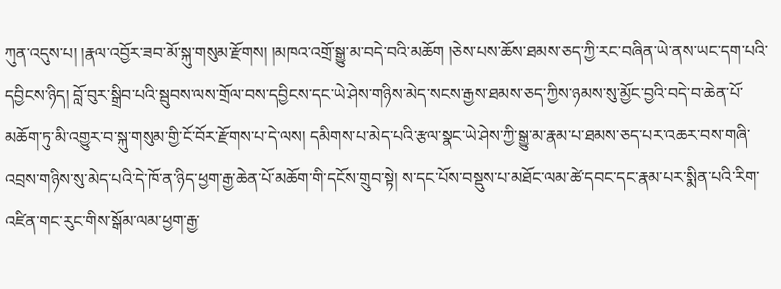ཀུན་འདུས་པ། །རྣལ་འབྱོར་ཟབ་མོ་སྐུ་གསུམ་རྫོགས། །མཁའ་འགྲོ་སྒྱུ་མ་བདེ་བའི་མཆོག །ཅེས་པས་ཆོས་ཐམས་ཅད་ཀྱི་རང་བཞིན་ཡེ་ནས་ཡང་དག་པའི་དབྱིངས་ཉིད། བློ་བུར་སྒྲིབ་པའི་སྦུབས་ལས་གྲོལ་བས་དབྱིངས་དང་ཡེ་ཤེས་གཉིས་མེད་སངས་རྒྱས་ཐམས་ཅད་ཀྱིས་ཉམས་སུ་མྱོང་བྱའི་བདེ་བ་ཆེན་པོ་མཆོག་ཏུ་མི་འགྱུར་བ་སྐུ་གསུམ་གྱི་ངོ་བོར་རྫོགས་པ་དེ་ལས། དམིགས་པ་མེད་པའི་རྩལ་སྣང་ཡེ་ཤེས་ཀྱི་སྒྱུ་མ་རྣམ་པ་ཐམས་ཅད་པར་འཆར་བས་གཞི་འབྲས་གཉིས་སུ་མེད་པའི་དེ་ཁོ་ན་ཉིད་ཕྱག་རྒྱ་ཆེན་པོ་མཆོག་གི་དངོས་གྲུབ་སྟེ། ས་དང་པོས་བསྡུས་པ་མཐོང་ལམ་ཚེ་དབང་དང་རྣམ་པར་སྨིན་པའི་རིག་འཛིན་གང་རུང་གིས་སྒོམ་ལམ་ཕྱག་རྒྱ་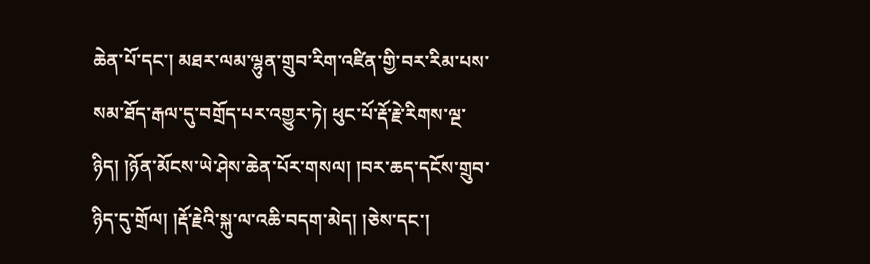ཆེན་པོ་དང་། མཐར་ལམ་ལྷུན་གྲུབ་རིག་འཛིན་གྱི་བར་རིམ་པས་སམ་ཐོད་རྒལ་དུ་བགྲོད་པར་འགྱུར་ཏེ། ཕུང་པོ་རྡོ་རྗེ་རིགས་ལྔ་ཉིད། །ཉོན་མོངས་ཡེ་ཤེས་ཆེན་པོར་གསལ། །བར་ཆད་དངོས་གྲུབ་ཉིད་དུ་གྲོལ། །རྡོ་རྗེའི་སྐུ་ལ་འཆི་བདག་མེད། །ཅེས་དང་།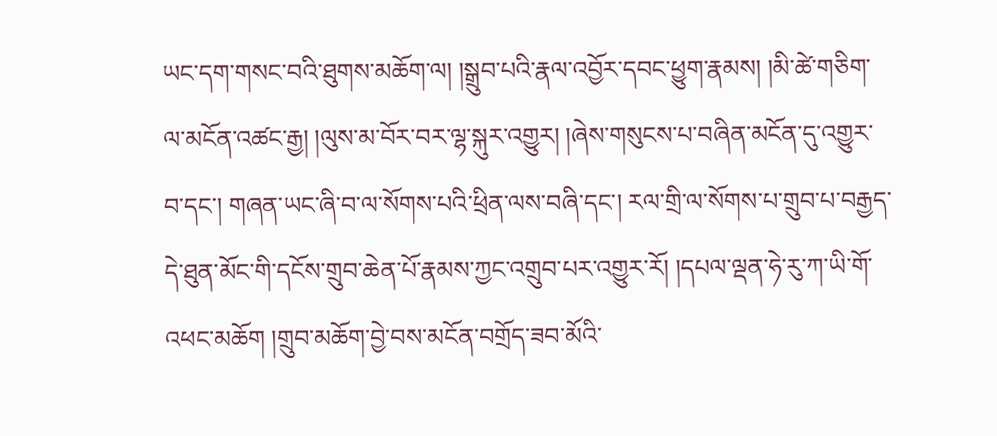ཡང་དག་གསང་བའི་ཐུགས་མཆོག་ལ། །སྒྲུབ་པའི་རྣལ་འབྱོར་དབང་ཕྱུག་རྣམས། །མི་ཚེ་གཅིག་ལ་མངོན་འཚང་རྒྱ། །ལུས་མ་བོར་བར་ལྷ་སྐུར་འགྱུར། །ཞེས་གསུངས་པ་བཞིན་མངོན་དུ་འགྱུར་བ་དང་། གཞན་ཡང་ཞི་བ་ལ་སོགས་པའི་ཕྲིན་ལས་བཞི་དང་། རལ་གྲི་ལ་སོགས་པ་གྲུབ་པ་བརྒྱད་དེ་ཐུན་མོང་གི་དངོས་གྲུབ་ཆེན་པོ་རྣམས་ཀྱང་འགྲུབ་པར་འགྱུར་རོ། །དཔལ་ལྡན་ཧེ་རུ་ཀ་ཡི་གོ་འཕང་མཆོག །གྲུབ་མཆོག་བྱེ་བས་མངོན་བགྲོད་ཟབ་མོའི་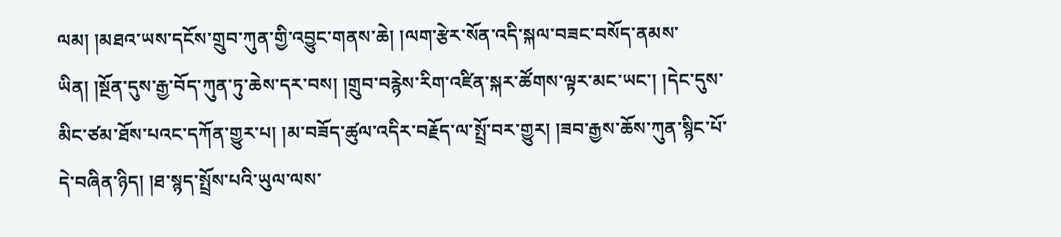ལམ། །མཐའ་ཡས་དངོས་གྲུབ་ཀུན་གྱི་འབྱུང་གནས་ཆེ། །ལག་རྩེར་སོན་འདི་སྐལ་བཟང་བསོད་ནམས་ཡིན། །སྔོན་དུས་རྒྱ་བོད་ཀུན་ཏུ་ཆེས་དར་བས། །གྲུབ་བརྙེས་རིག་འཛིན་སྐར་ཚོགས་ལྟར་མང་ཡང་། །དེང་དུས་མིང་ཙམ་ཐོས་པའང་དཀོན་གྱུར་པ། །མ་བཟོད་ཚུལ་འདིར་བརྗོད་ལ་སྤྲོ་བར་གྱུར། །ཟབ་རྒྱས་ཆོས་ཀུན་སྙིང་པོ་དེ་བཞིན་ཉིད། །ཐ་སྙད་སྤྲོས་པའི་ཡུལ་ལས་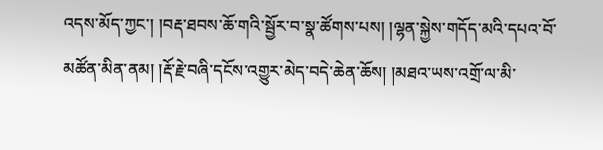འདས་མོད་ཀྱང་། །བརྡ་ཐབས་ཆོ་གའི་སྦྱོར་བ་སྣ་ཚོགས་པས། །ལྷན་སྐྱེས་གདོད་མའི་དཔའ་བོ་མཚོན་མིན་ནམ། །རྡོ་རྗེ་བཞི་དངོས་འགྱུར་མེད་བདེ་ཆེན་ཆོས། །མཐའ་ཡས་འགྲོ་ལ་མི་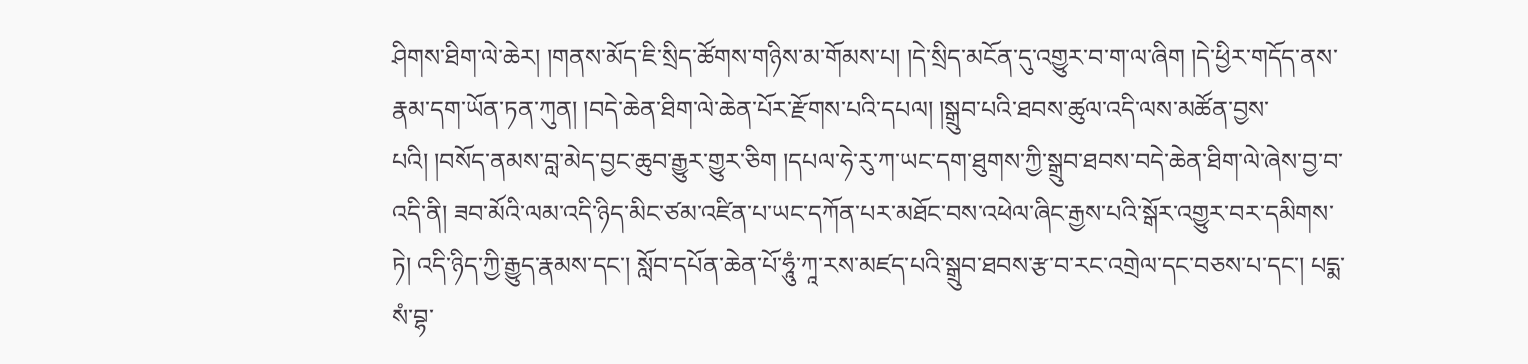ཤིགས་ཐིག་ལེ་ཆེར། །གནས་མོད་ཇི་སྲིད་ཚོགས་གཉིས་མ་གོམས་པ། །དེ་སྲིད་མངོན་དུ་འགྱུར་བ་ག་ལ་ཞིག །དེ་ཕྱིར་གདོད་ནས་རྣམ་དག་ཡོན་ཏན་ཀུན། །བདེ་ཆེན་ཐིག་ལེ་ཆེན་པོར་རྫོགས་པའི་དཔལ། །སྒྲུབ་པའི་ཐབས་ཚུལ་འདི་ལས་མཚོན་བྱས་པའི། །བསོད་ནམས་བླ་མེད་བྱང་ཆུབ་རྒྱུར་གྱུར་ཅིག །དཔལ་ཧེ་རུ་ཀ་ཡང་དག་ཐུགས་ཀྱི་སྒྲུབ་ཐབས་བདེ་ཆེན་ཐིག་ལེ་ཞེས་བྱ་བ་འདི་ནི། ཟབ་མོའི་ལམ་འདི་ཉིད་མིང་ཙམ་འཛིན་པ་ཡང་དཀོན་པར་མཐོང་བས་འཕེལ་ཞིང་རྒྱས་པའི་སྒོར་འགྱུར་བར་དམིགས་ཏེ། འདི་ཉིད་ཀྱི་རྒྱུད་རྣམས་དང་། སློབ་དཔོན་ཆེན་པོ་ཧཱུཾ་ཀཱ་རས་མཛད་པའི་སྒྲུབ་ཐབས་རྩ་བ་རང་འགྲེལ་དང་བཅས་པ་དང་། པདྨ་སཾ་བྷ་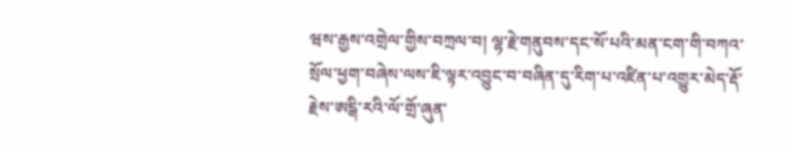ཝས་རྒྱས་འགྲེལ་གྱིས་བཀྲལ་བ། ལྷ་རྗེ་གནུབས་དང་སོ་པའི་མན་ངག་གི་བཀའ་སྲོལ་ཕྱག་བཞེས་ལས་ཇི་ལྟར་འབྱུང་བ་བཞིན་དུ་རིག་པ་འཛིན་པ་འགྱུར་མེད་རྡོ་རྗེས་ཨངྒི་རའི་ལོ་གྲོ་ཞུན་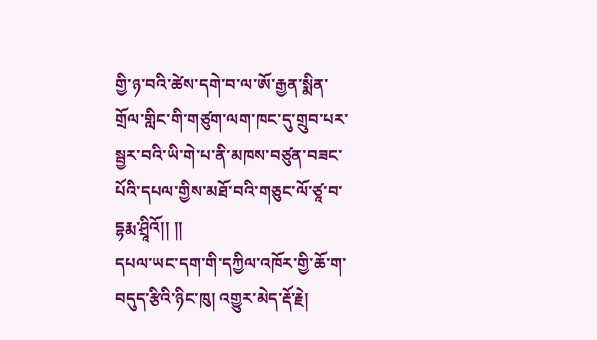གྱི་ཉ་བའི་ཚེས་དགེ་བ་ལ་ཨོ་རྒྱན་སྨིན་གྲོལ་གླིང་གི་གཙུག་ལག་ཁང་དུ་གྲུབ་པར་སྦྱར་བའི་ཡི་གེ་པ་ནི་མཁས་བཙུན་བཟང་པོའི་དཔལ་གྱིས་མཐོ་བའི་གཅུང་ལོ་ཙཱ་བ་དྷརྨ་ཤྲཱིའོ།། །།
དཔལ་ཡང་དག་གི་དཀྱིལ་འཁོར་གྱི་ཆོ་ག་བདུད་རྩིའི་ཉིང་ཁུ། འགྱུར་མེད་རྡོ་རྗེ།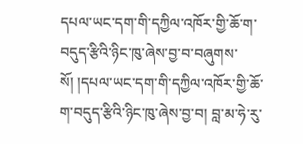དཔལ་ཡང་དག་གི་དཀྱིལ་འཁོར་གྱི་ཆོ་ག་བདུད་རྩིའི་ཉིང་ཁུ་ཞེས་བྱ་བ་བཞུགས་སོ། །དཔལ་ཡང་དག་གི་དཀྱིལ་འཁོར་གྱི་ཆོ་ག་བདུད་རྩིའི་ཉིང་ཁུ་ཞེས་བྱ་བ། བླ་མ་ཧེ་རུ་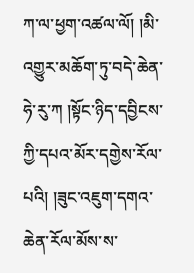ཀ་ལ་ཕྱག་འཚལ་ལོ། །མི་འགྱུར་མཆོག་ཏུ་བདེ་ཆེན་ཧེ་རུ་ཀ །སྟོང་ཉིད་དབྱིངས་ཀྱི་དཔའ་མོར་དགྱེས་རོལ་པའི། །ཟུང་འཇུག་དགའ་ཆེན་རོལ་མོས་ས་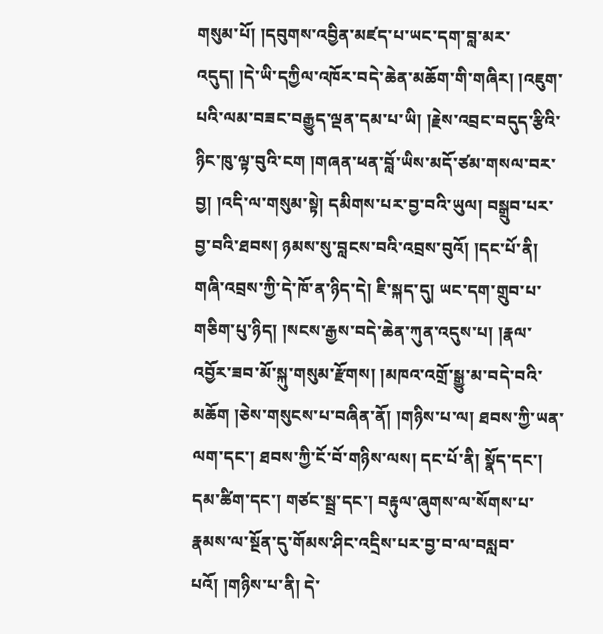གསུམ་པོ། །དབུགས་འབྱིན་མཛད་པ་ཡང་དག་བླ་མར་འདུད། །དེ་ཡི་དཀྱིལ་འཁོར་བདེ་ཆེན་མཆོག་གི་གཞིར། །འཇུག་པའི་ལམ་བཟང་བརྒྱུད་ལྡན་དམ་པ་ཡི། །རྗེས་འབྲང་བདུད་རྩིའི་ཉིང་ཁུ་ལྟ་བུའི་ངག །གཞན་ཕན་བློ་ཡིས་མདོ་ཙམ་གསལ་བར་བྱ། །འདི་ལ་གསུམ་སྟེ། དམིགས་པར་བྱ་བའི་ཡུལ། བསྒྲུབ་པར་བྱ་བའི་ཐབས། ཉམས་སུ་བླངས་བའི་འབྲས་བུའོ། །དང་པོ་ནི། གཞི་འབྲས་ཀྱི་དེ་ཁོ་ན་ཉིད་དེ། ཇི་སྐད་དུ། ཡང་དག་གྲུབ་པ་གཅིག་པུ་ཉིད། །སངས་རྒྱས་བདེ་ཆེན་ཀུན་འདུས་པ། །རྣལ་འབྱོར་ཟབ་མོ་སྐུ་གསུམ་རྫོགས། །མཁའ་འགྲོ་སྒྱུ་མ་བདེ་བའི་མཆོག །ཅེས་གསུངས་པ་བཞིན་ནོ། །གཉིས་པ་ལ། ཐབས་ཀྱི་ཡན་ལག་དང་། ཐབས་ཀྱི་ངོ་བོ་གཉིས་ལས། དང་པོ་ནི། སྣོད་དང་། དམ་ཚིག་དང་། གཙང་སྦྲ་དང་། བརྟུལ་ཞུགས་ལ་སོགས་པ་རྣམས་ལ་སྔོན་དུ་གོམས་ཤིང་འདྲིས་པར་བྱ་བ་ལ་བསླབ་པའོ། །གཉིས་པ་ནི། དེ་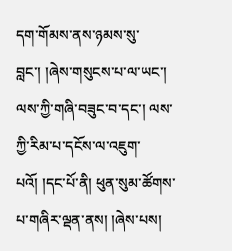དག་གོམས་ནས་ཉམས་སུ་བླང་། །ཞེས་གསུངས་པ་ལ་ཡང་། ལས་ཀྱི་གཞི་བཟུང་བ་དང་། ལས་ཀྱི་རིམ་པ་དངོས་ལ་འཇུག་པའོ། །དང་པོ་ནི། ཕུན་སུམ་ཚོགས་པ་གཞིར་ལྡན་ནས། །ཞེས་པས།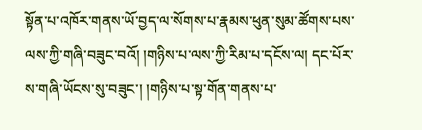སྟོན་པ་འཁོར་གནས་ཡོ་བྱད་ལ་སོགས་པ་རྣམས་ཕུན་སུམ་ཚོགས་པས་ལས་ཀྱི་གཞི་བཟུང་བའོ། །གཉིས་པ་ལས་ཀྱི་རིམ་པ་དངོས་ལ། དང་པོར་ས་གཞི་ཡོངས་སུ་བཟུང་། །གཉིས་པ་སྟ་གོན་གནས་པ་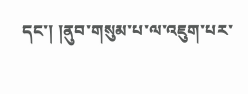དང་། །ནུབ་གསུམ་པ་ལ་འཇུག་པར་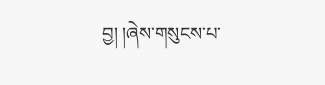བྱ། །ཞེས་གསུངས་པ་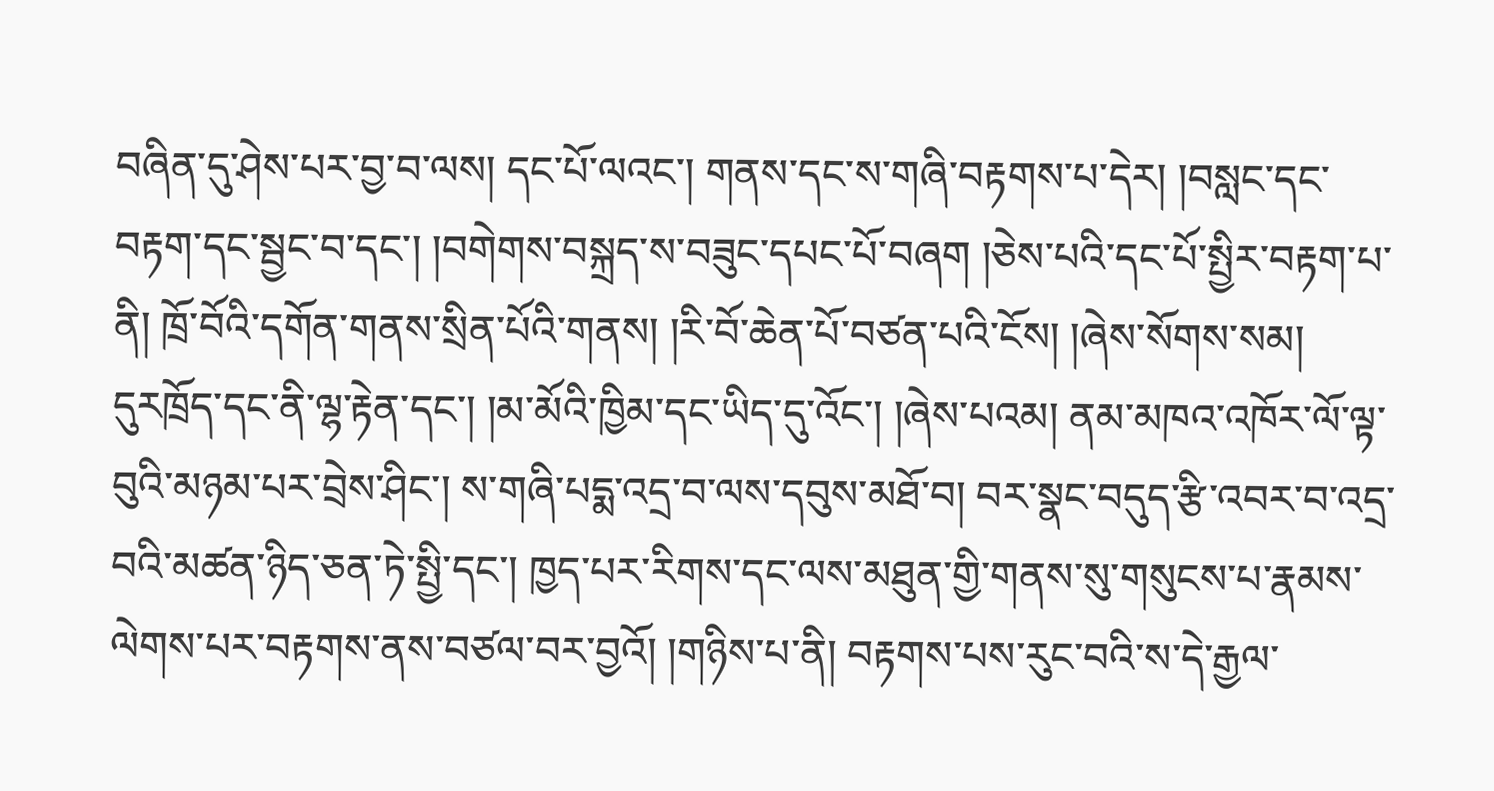བཞིན་དུ་ཤེས་པར་བྱ་བ་ལས། དང་པོ་ལའང་། གནས་དང་ས་གཞི་བརྟགས་པ་དེར། །བསླང་དང་བརྟག་དང་སྦྱང་བ་དང་། །བགེགས་བསྐྲད་ས་བཟུང་དཔང་པོ་བཞག །ཅེས་པའི་དང་པོ་སྤྱིར་བརྟག་པ་ནི། ཁྲོ་བོའི་དགོན་གནས་སྲིན་པོའི་གནས། །རི་བོ་ཆེན་པོ་བཙན་པའི་ངོས། །ཞེས་སོགས་སམ། དུརཁྲོད་དང་ནི་ལྷ་རྟེན་དང་། །མ་མོའི་ཁྱིམ་དང་ཡིད་དུ་འོང་། །ཞེས་པའམ། ནམ་མཁའ་འཁོར་ལོ་ལྟ་བུའི་མཉམ་པར་བྲེས་ཤིང་། ས་གཞི་པདྨ་འདྲ་བ་ལས་དབུས་མཐོ་བ། བར་སྣང་བདུད་རྩི་འབར་བ་འདྲ་བའི་མཚན་ཉིད་ཅན་ཏེ་སྤྱི་དང་། ཁྱད་པར་རིགས་དང་ལས་མཐུན་གྱི་གནས་སུ་གསུངས་པ་རྣམས་ལེགས་པར་བརྟགས་ནས་བཙལ་བར་བྱའོ། །གཉིས་པ་ནི། བརྟགས་པས་རུང་བའི་ས་དེ་རྒྱལ་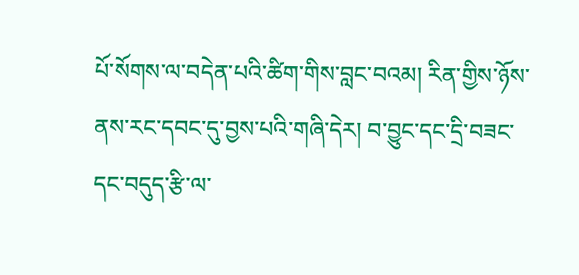པོ་སོགས་ལ་བདེན་པའི་ཚིག་གིས་བླང་བའམ། རིན་གྱིས་ཉོས་ནས་རང་དབང་དུ་བྱས་པའི་གཞི་དེར། བ་བྱུང་དང་དྲི་བཟང་དང་བདུད་རྩི་ལ་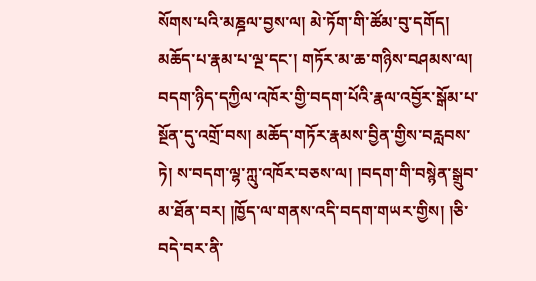སོགས་པའི་མཎྜལ་བྱས་ལ། མེ་ཏོག་གི་ཚོམ་བུ་དགོད། མཆོད་པ་རྣམ་པ་ལྔ་དང་། གཏོར་མ་ཆ་གཉིས་བཤམས་ལ། བདག་ཉིད་དཀྱིལ་འཁོར་གྱི་བདག་པོའི་རྣལ་འབྱོར་སྒོམ་པ་སྔོན་དུ་འགྲོ་བས། མཆོད་གཏོར་རྣམས་བྱིན་གྱིས་བརླབས་ཏེ། ས་བདག་ལྷ་ཀླུ་འཁོར་བཅས་ལ། །བདག་གི་བསྙེན་སྒྲུབ་མ་ཐོན་བར། །ཁྱོད་ལ་གནས་འདི་བདག་གཡར་གྱིས། །ཅི་བདེ་བར་ནི་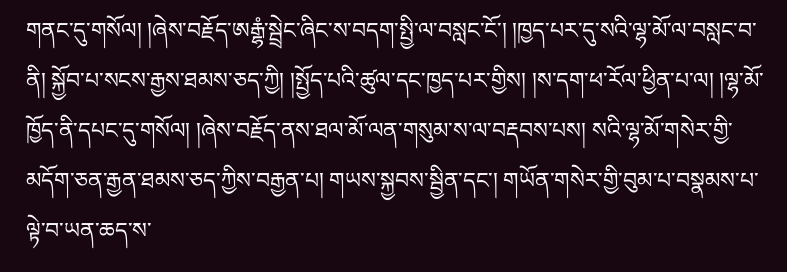གནང་དུ་གསོལ། །ཞེས་བརྗོད་ཨརྒྷཾ་སྦྲེང་ཞིང་ས་བདག་སྤྱི་ལ་བསླང་ངོ་། །ཁྱད་པར་དུ་སའི་ལྷ་མོ་ལ་བསླང་བ་ནི། སྐྱོབ་པ་སངས་རྒྱས་ཐམས་ཅད་ཀྱི། །སྤྱོད་པའི་ཚུལ་དང་ཁྱད་པར་གྱིས། །ས་དག་ཕ་རོལ་ཕྱིན་པ་ལ། །ལྷ་མོ་ཁྱོད་ནི་དཔང་དུ་གསོལ། །ཞེས་བརྗོད་ནས་ཐལ་མོ་ལན་གསུམ་ས་ལ་བརྡབས་པས། སའི་ལྷ་མོ་གསེར་གྱི་མདོག་ཅན་རྒྱན་ཐམས་ཅད་ཀྱིས་བརྒྱན་པ། གཡས་སྐྱབས་སྦྱིན་དང་། གཡོན་གསེར་གྱི་བུམ་པ་བསྣམས་པ་ལྟེ་བ་ཡན་ཆད་ས་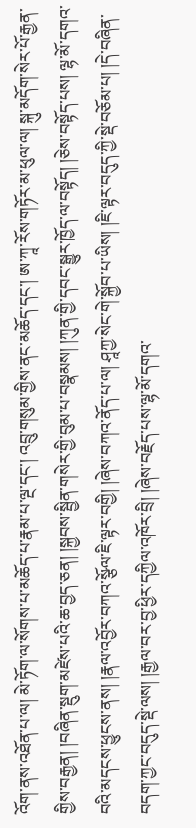འོག་ནས་འཐོན་པ་ལ། མེ་ཏོག་ལ་སོགས་པ་མཆོད་པ་རྣམ་པ་ལྔ་དང་། འབྲུ་གསུམ་གྱིས་ནང་མཆོད་དང་། ཨ་ཀཱ་རོས་གཏོར་མ་ཕུལ་ལ། སྐུ་མདོག་སེར་པོ་རྒྱན་གྱིས་བརྒྱན། །བཞིན་སྡུག་མཛེས་པའི་ཆ་བྱད་ཅན། །སྐྱབས་སྦྱིན་གསེར་གྱི་བུམ་པ་བསྣམས། །ཀུན་གྱི་དབང་སྒྱུར་ཁྱོད་ལ་བསྟོད། །ཅེས་བསྟོད་པས། ལྷ་མོ་དགའ་བའི་མདངས་ཕྱུངས་ནས། །རྣལ་འབྱོར་བཀའ་སྩོལ་ཇི་ལྟར་བགྱི། །ཞེས་བཀའ་ནོད་པ་ལ། ཤཱཀྱ་སེང་གེ་སྐྱོབ་པ་ཡིས། །ཇི་ལྟར་བདུད་ཀྱི་སྡེ་བཅོམ་པ། །དེ་བཞིན་བདག་ཀྱང་བདུད་སྡེ་ལས། །རྒྱལ་བར་བྱ་ཕྱིར་དཀྱིལ་འཁོར་བྲི། །ཞེས་བརྗོད་པས་ལྷ་མོ་དགའ་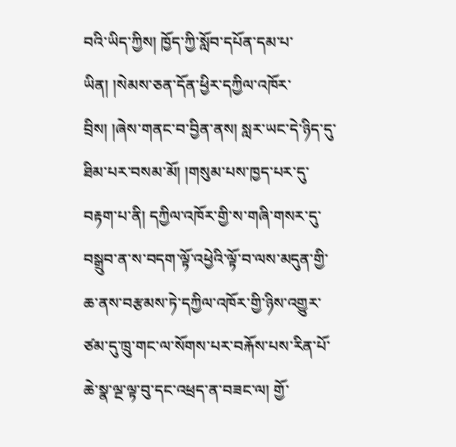བའི་ཡིད་ཀྱིས། ཁྱོད་ཀྱི་སློབ་དཔོན་དམ་པ་ཡིན། །སེམས་ཅན་དོན་ཕྱིར་དཀྱིལ་འཁོར་བྲིས། །ཞེས་གནང་བ་བྱིན་ནས། སླར་ཡང་དེ་ཉིད་དུ་ཐིམ་པར་བསམ་མོ། །གསུམ་པས་ཁྱད་པར་དུ་བརྟག་པ་ནི། དཀྱིལ་འཁོར་གྱི་ས་གཞི་གསར་དུ་བསྒྲུབ་ན་ས་བདག་ལྟོ་འཕྱེའི་ལྟོ་བ་ལས་མདུན་གྱི་ཆ་ནས་བརྩམས་ཏེ་དཀྱིལ་འཁོར་གྱི་ཉིས་འགྱུར་ཙམ་དུ་ཁྲུ་གང་ལ་སོགས་པར་བརྐོས་པས་རིན་པོ་ཆེ་སྣ་ལྔ་ལྟ་བུ་དང་འཕྲད་ན་བཟང་ལ། གྱོ་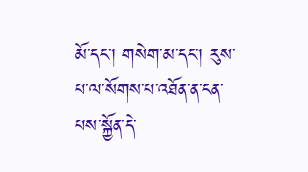མོ་དང་། གསེག་མ་དང་། རུས་པ་ལ་སོགས་པ་འཐོན་ན་ངན་པས་སྐྱོན་དེ་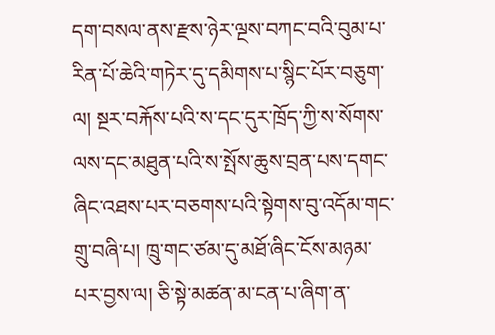དག་བསལ་ནས་རྫས་ཉེར་ལྔས་བཀང་བའི་བུམ་པ་རིན་པོ་ཆེའི་གཏེར་དུ་དམིགས་པ་སྙིང་པོར་བཅུག་ལ། སྔར་བརྐོས་པའི་ས་དང་དུར་ཁྲོད་ཀྱི་ས་སོགས་ལས་དང་མཐུན་པའི་ས་སྤོས་ཆུས་བྲན་པས་དགང་ཞིང་འཐས་པར་བཅགས་པའི་སྟེགས་བུ་འདོམ་གང་གྲུ་བཞི་པ། ཁྲུ་གང་ཙམ་དུ་མཐོ་ཞིང་ངོས་མཉམ་པར་བྱས་ལ། ཅི་སྟེ་མཚན་མ་ངན་པ་ཞིག་ན་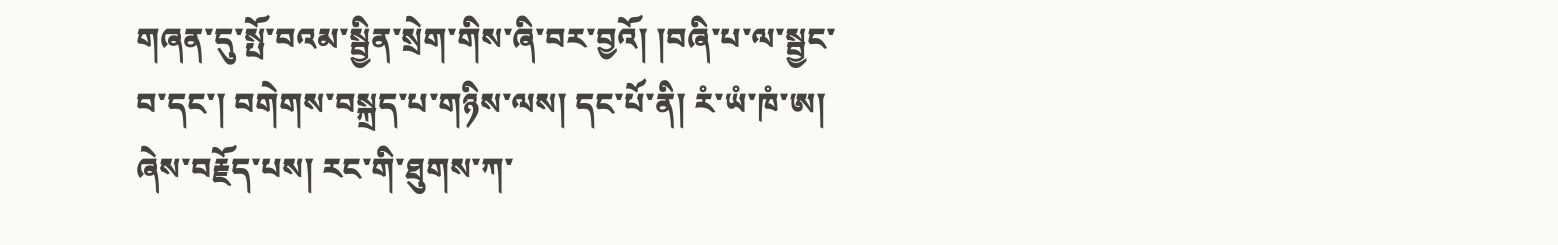གཞན་དུ་སྤོ་བའམ་སྦྱིན་སྲེག་གིས་ཞི་བར་བྱའོ། །བཞི་པ་ལ་སྦྱང་བ་དང་། བགེགས་བསྐྲད་པ་གཉིས་ལས། དང་པོ་ནི། རཾ་ཡཾ་ཁཾ་ཨ། ཞེས་བརྗོད་པས། རང་གི་ཐུགས་ཀ་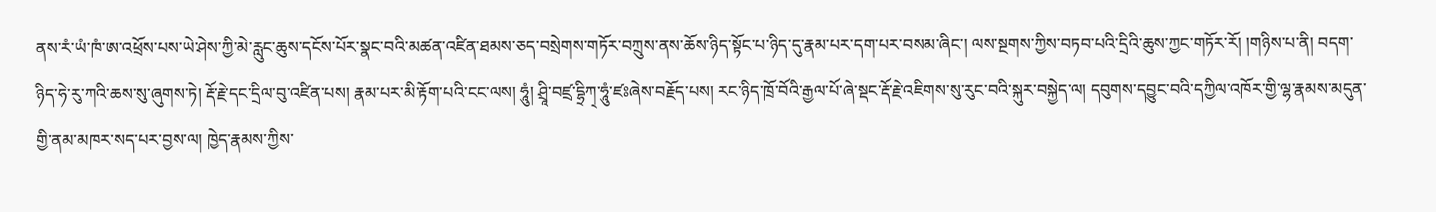ནས་རཾ་ཡཾ་ཁཾ་ཨ་འཕྲོས་པས་ཡེ་ཤེས་ཀྱི་མེ་རླུང་ཆུས་དངོས་པོར་སྣང་བའི་མཚན་འཛིན་ཐམས་ཅད་བསྲེགས་གཏོར་བཀྲུས་ནས་ཆོས་ཉིད་སྟོང་པ་ཉིད་དུ་རྣམ་པར་དག་པར་བསམ་ཞིང་། ལས་སྔགས་ཀྱིས་བཏབ་པའི་དྲིའི་ཆུས་ཀྱང་གཏོར་རོ། །གཉིས་པ་ནི། བདག་ཉིད་ཧེ་རུ་ཀའི་ཆས་སུ་ཞུགས་ཏེ། རྡོ་རྗེ་དང་དྲིལ་བུ་འཛིན་པས། རྣམ་པར་མི་རྟོག་པའི་ངང་ལས། ཧཱུཾ། ཤྲཱི་བཛྲ་དྷྲིཀ྄་ཧཱུཾ་ཛཿཞེས་བརྗོད་པས། རང་ཉིད་ཁྲོ་བོའི་རྒྱལ་པོ་ཞེ་སྡང་རྡོ་རྗེ་འཇིགས་སུ་རུང་བའི་སྐུར་བསྐྱེད་ལ། དབུགས་དབྱུང་བའི་དཀྱིལ་འཁོར་གྱི་ལྷ་རྣམས་མདུན་གྱི་ནམ་མཁར་སད་པར་བྱས་ལ། ཁྱེད་རྣམས་ཀྱིས་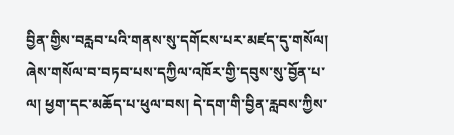བྱིན་གྱིས་བརླབ་པའི་གནས་སུ་དགོངས་པར་མཛད་དུ་གསོལ། ཞེས་གསོལ་བ་བཏབ་པས་དཀྱིལ་འཁོར་གྱི་དབུས་སུ་བྱོན་པ་ལ། ཕྱག་དང་མཆོད་པ་ཕུལ་བས། དེ་དག་གི་བྱིན་རླབས་ཀྱིས་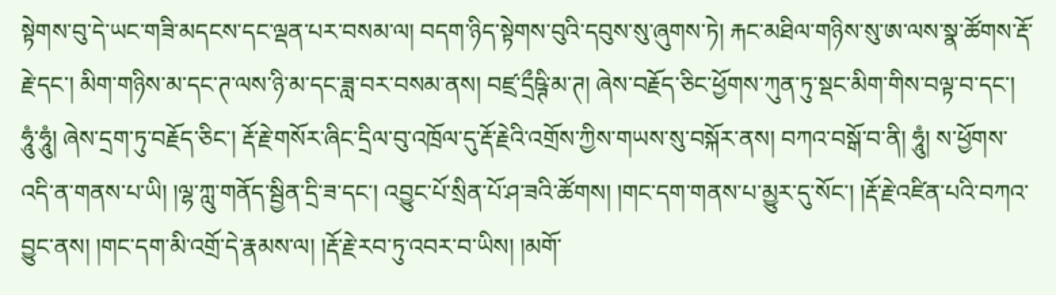སྟེགས་བུ་དེ་ཡང་གཟི་མདངས་དང་ལྡན་པར་བསམ་ལ། བདག་ཉིད་སྟེགས་བུའི་དབུས་སུ་ཞུགས་ཏེ། རྐང་མཐིལ་གཉིས་སུ་ཨ་ལས་སྣ་ཚོགས་རྡོ་རྗེ་དང་། མིག་གཉིས་མ་དང་ཊ་ལས་ཉི་མ་དང་ཟླ་བར་བསམ་ནས། བཛྲ་དྲྀཥྚི་མ་ཊ། ཞེས་བརྗོད་ཅིང་ཕྱོགས་ཀུན་ཏུ་སྡང་མིག་གིས་བལྟ་བ་དང་། ཧཱུཾ་ཧཱུཾ། ཞེས་དྲག་ཏུ་བརྗོད་ཅིང་། རྡོ་རྗེ་གསོར་ཞིང་དྲིལ་བུ་འཁྲོལ་དུ་རྡོ་རྗེའི་འགྲོས་ཀྱིས་གཡས་སུ་བསྐོར་ནས། བཀའ་བསྒོ་བ་ནི། ཧཱུཾ། ས་ཕྱོགས་འདི་ན་གནས་པ་ཡི། །ལྷ་ཀླུ་གནོད་སྦྱིན་དྲི་ཟ་དང་། འབྱུང་པོ་སྲིན་པོ་ཤ་ཟའི་ཚོགས། །གང་དག་གནས་པ་མྱུར་དུ་སོང་། །རྡོ་རྗེ་འཛིན་པའི་བཀའ་བྱུང་ནས། །གང་དག་མི་འགྲོ་དེ་རྣམས་ལ། །རྡོ་རྗེ་རབ་ཏུ་འབར་བ་ཡིས། །མགོ་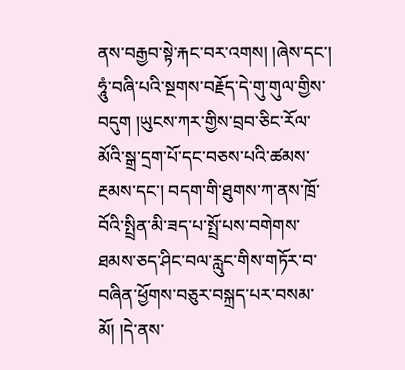ནས་བརྒྱབ་སྟེ་རྐང་བར་འགས། །ཞེས་དང་། ཧཱུཾ་བཞི་པའི་སྔགས་བརྗོད་དེ་གུ་གུལ་གྱིས་བདུག །ཡུངས་ཀར་གྱིས་བྲབ་ཅིང་རོལ་མོའི་སྒྲ་དྲག་པོ་དང་བཅས་པའི་ཚམས་རྔམས་དང་། བདག་གི་ཐུགས་ཀ་ནས་ཁྲོ་བོའི་སྤྲིན་མི་ཟད་པ་སྤྲོ་པས་བགེགས་ཐམས་ཅད་ཤིང་བལ་རླུང་གིས་གཏོར་བ་བཞིན་ཕྱོགས་བཅུར་བསྐྲད་པར་བསམ་མོ། །དེ་ནས་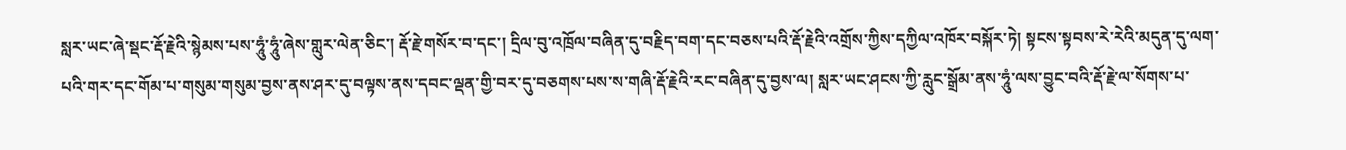སླར་ཡང་ཞེ་སྡང་རྡོ་རྗེའི་སྙེམས་པས་ཧཱུཾ་ཧཱུཾ་ཞེས་གླུར་ལེན་ཅིང་། རྡོ་རྗེ་གསོར་བ་དང་། དྲིལ་བུ་འཁྲོལ་བཞིན་དུ་བརྗིད་བག་དང་བཅས་པའི་རྡོ་རྗེའི་འགྲོས་ཀྱིས་དཀྱིལ་འཁོར་བསྐོར་ཏེ། སྟངས་སྟབས་རེ་རེའི་མདུན་དུ་ལག་པའི་གར་དང་གོམ་པ་གསུམ་གསུམ་བྱས་ནས་ཤར་དུ་བལྟས་ནས་དབང་ལྡན་གྱི་བར་དུ་བཅགས་པས་ས་གཞི་རྡོ་རྗེའི་རང་བཞིན་དུ་བྱས་ལ། སླར་ཡང་ཤངས་ཀྱི་རླུང་སྒྲོམ་ནས་ཧཱུཾ་ལས་བྱུང་བའི་རྡོ་རྗེ་ལ་སོགས་པ་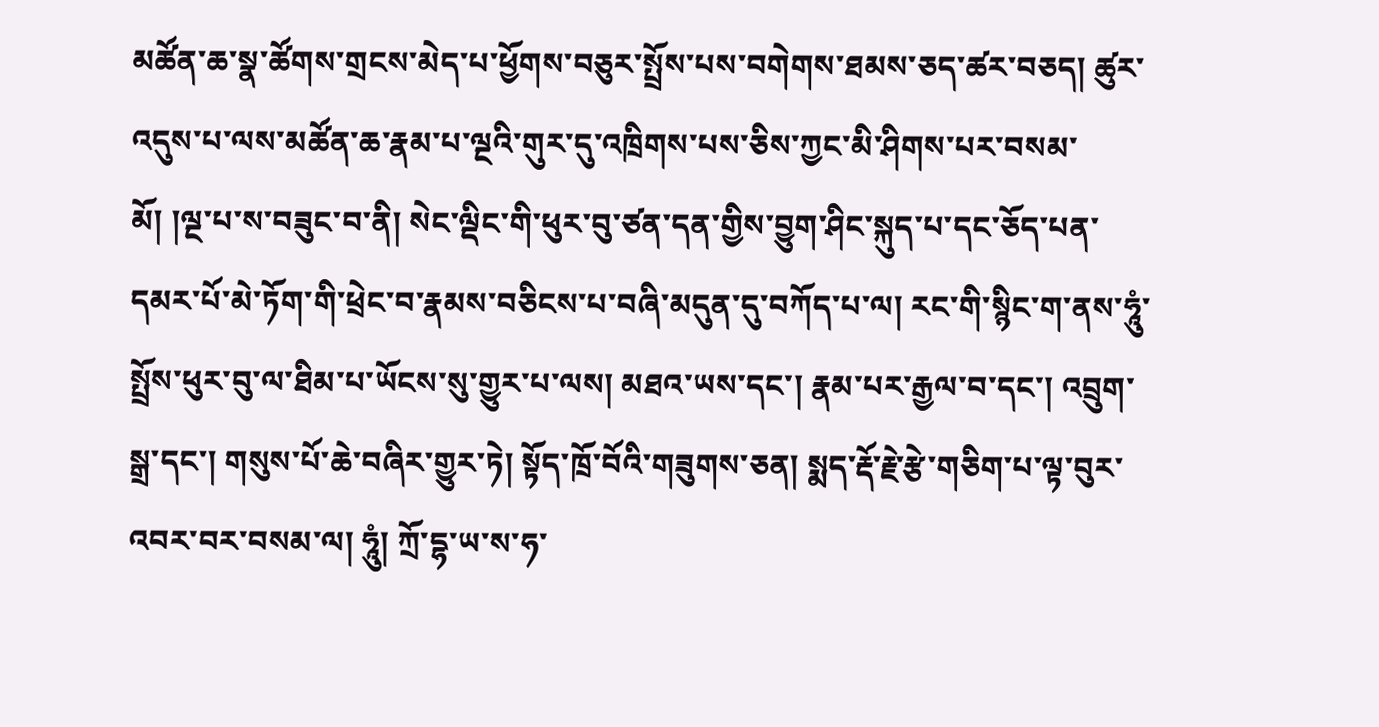མཚོན་ཆ་སྣ་ཚོགས་གྲངས་མེད་པ་ཕྱོགས་བཅུར་སྤྲོས་པས་བགེགས་ཐམས་ཅད་ཚར་བཅད། ཚུར་འདུས་པ་ལས་མཚོན་ཆ་རྣམ་པ་ལྔའི་གུར་དུ་འཁྲིགས་པས་ཅིས་ཀྱང་མི་ཤིགས་པར་བསམ་མོ། །ལྔ་པ་ས་བཟུང་བ་ནི། སེང་ལྡིང་གི་ཕུར་བུ་ཙན་དན་གྱིས་བྱུག་ཤིང་སྐུད་པ་དང་ཅོད་པན་དམར་པོ་མེ་ཏོག་གི་ཕྲེང་བ་རྣམས་བཅིངས་པ་བཞི་མདུན་དུ་བཀོད་པ་ལ། རང་གི་སྙིང་ག་ནས་ཧཱུཾ་སྤྲོས་ཕུར་བུ་ལ་ཐིམ་པ་ཡོངས་སུ་གྱུར་པ་ལས། མཐའ་ཡས་དང་། རྣམ་པར་རྒྱལ་བ་དང་། འབྲུག་སྒྲ་དང་། གསུས་པོ་ཆེ་བཞིར་གྱུར་ཏེ། སྟོད་ཁྲོ་བོའི་གཟུགས་ཅན། སྨད་རྡོ་རྗེ་རྩེ་གཅིག་པ་ལྟ་བུར་འབར་བར་བསམ་ལ། ཧཱུཾ། ཀྲོ་དྷ་ཡ་ས་ཧ་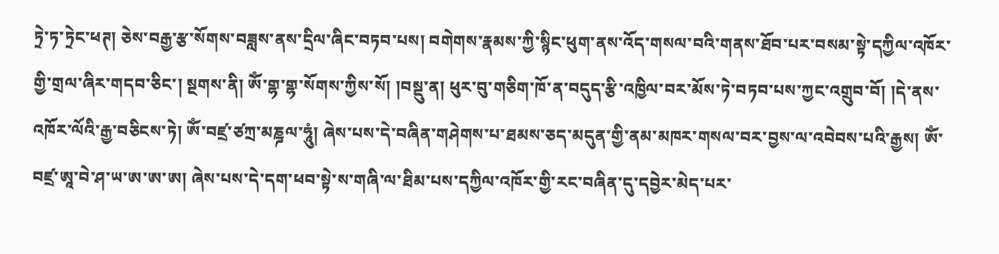ཏྲེ་ཏ་ཏྲེང་ཕཊ། ཅེས་བརྒྱ་རྩ་སོགས་བཟླས་ནས་དྲིལ་ཞིང་བཏབ་པས། བགེགས་རྣམས་ཀྱི་སྙིང་ཕུག་ནས་འོད་གསལ་བའི་གནས་ཐོབ་པར་བསམ་སྟེ་དཀྱིལ་འཁོར་གྱི་གྲལ་ཞིར་གདབ་ཅིང་། སྔགས་ནི། ༀ་གྷ་གྷ་སོགས་ཀྱིས་སོ། །བསྡུ་ན། ཕུར་བུ་གཅིག་ཁོ་ན་བདུད་རྩི་འཁྱིལ་བར་མོས་ཏེ་བཏབ་པས་ཀྱང་འགྲུབ་བོ། །དེ་ནས་འཁོར་ལོའི་རྒྱ་བཅིངས་ཏེ། ༀ་བཛྲ་ཙཀྲ་མཎྜལ་ཧཱུཾ། ཞེས་པས་དེ་བཞིན་གཤེགས་པ་ཐམས་ཅད་མདུན་གྱི་ནམ་མཁར་གསལ་བར་བྱས་ལ་འབེབས་པའི་རྒྱས། ༀ་བཛྲ་ཨཱ་བེ་ཤ་ཡ་ཨ་ཨ་ཨ། ཞེས་པས་དེ་དག་ཕབ་སྟེ་ས་གཞི་ལ་ཐིམ་པས་དཀྱིལ་འཁོར་གྱི་རང་བཞིན་དུ་དབྱེར་མེད་པར་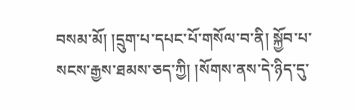བསམ་མོ། །དྲུག་པ་དཔང་པོ་གསོལ་བ་ནི། སྐྱོབ་པ་སངས་རྒྱས་ཐམས་ཅད་ཀྱི། །སོགས་ནས་དེ་ཉིད་དུ་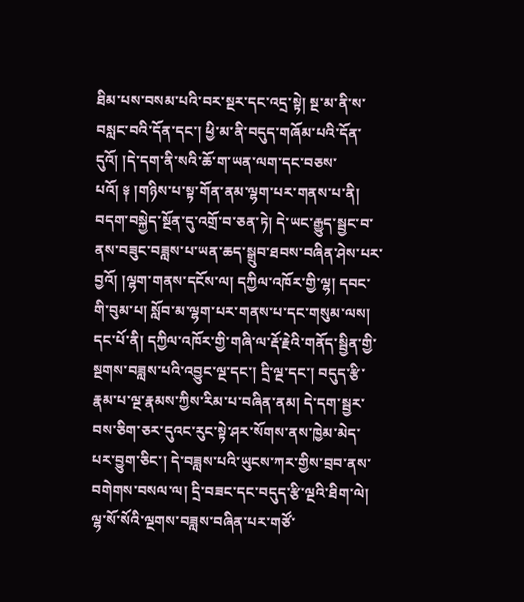ཐིམ་པས་བསམ་པའི་བར་སྔར་དང་འདྲ་སྟེ། སྔ་མ་ནི་ས་བསླང་བའི་དོན་དང་། ཕྱི་མ་ནི་བདུད་གཞོམ་པའི་དོན་དུའོ། །དེ་དག་ནི་སའི་ཆོ་ག་ཡན་ལག་དང་བཅས་པའོ། ༈ །གཉིས་པ་སྟ་གོན་ནམ་ལྷག་པར་གནས་པ་ནི། བདག་བསྐྱེད་སྔོན་དུ་འགྲོ་བ་ཅན་ཏེ། དེ་ཡང་རྒྱུད་སྦྱང་བ་ནས་བཟུང་བཟླས་པ་ཡན་ཆད་སྒྲུབ་ཐབས་བཞིན་ཤེས་པར་བྱའོ། །ལྷག་གནས་དངོས་ལ། དཀྱིལ་འཁོར་གྱི་ལྷ། དབང་གི་བུམ་པ། སློབ་མ་ལྷག་པར་གནས་པ་དང་གསུམ་ལས། དང་པོ་ནི། དཀྱིལ་འཁོར་གྱི་གཞི་ལ་རྡོ་རྗེའི་གནོད་སྦྱིན་གྱི་སྔགས་བཟླས་པའི་འབྱུང་ལྔ་དང་། དྲི་ལྔ་དང་། བདུད་རྩི་རྣམ་པ་ལྔ་རྣམས་ཀྱིས་རིམ་པ་བཞིན་ནམ། དེ་དག་སྦྱར་བས་ཅིག་ཅར་དུའང་རུང་སྟེ་ཤར་སོགས་ནས་ཁྱེམ་མེད་པར་བྱུག་ཅིང་། དེ་བཟླས་པའི་ཡུངས་ཀར་གྱིས་བྲབ་ནས་བགེགས་བསལ་ལ། དྲི་བཟང་དང་བདུད་རྩི་ལྔའི་ཐིག་ལེ། ལྷ་སོ་སོའི་ལྔགས་བཟླས་བཞིན་པར་གཙོ་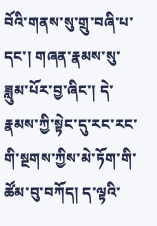བོའི་གནས་སུ་གྲུ་བཞི་པ་དང་། གཞན་རྣམས་སུ་ཟླུམ་པོར་བྱ་ཞིང་། དེ་རྣམས་ཀྱི་སྟེང་དུ་རང་རང་གི་སྔགས་ཀྱིས་མེ་ཏོག་གི་ཚོམ་བུ་བཀོད། ད་ལྟའི་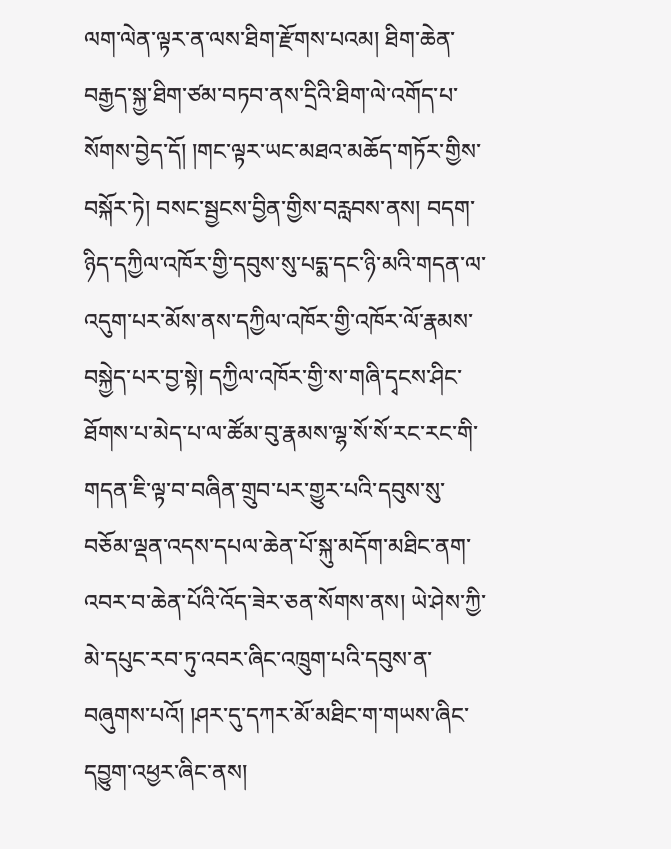ལག་ལེན་ལྟར་ན་ལས་ཐིག་རྫོགས་པའམ། ཐིག་ཆེན་བརྒྱད་སྐྱ་ཐིག་ཙམ་བཏབ་ནས་དྲིའི་ཐིག་ལེ་འགོད་པ་སོགས་བྱེད་དོ། །གང་ལྟར་ཡང་མཐའ་མཆོད་གཏོར་གྱིས་བསྐོར་ཏེ། བསང་སྦྱངས་བྱིན་གྱིས་བརླབས་ནས། བདག་ཉིད་དཀྱིལ་འཁོར་གྱི་དབུས་སུ་པདྨ་དང་ཉི་མའི་གདན་ལ་འདུག་པར་མོས་ནས་དཀྱིལ་འཁོར་གྱི་འཁོར་ལོ་རྣམས་བསྐྱེད་པར་བྱ་སྟེ། དཀྱིལ་འཁོར་གྱི་ས་གཞི་དྭངས་ཤིང་ཐོགས་པ་མེད་པ་ལ་ཚོམ་བུ་རྣམས་ལྷ་སོ་སོ་རང་རང་གི་གདན་ཇི་ལྟ་བ་བཞིན་གྲུབ་པར་གྱུར་པའི་དབུས་སུ་བཅོམ་ལྡན་འདས་དཔལ་ཆེན་པོ་སྐུ་མདོག་མཐིང་ནག་འབར་བ་ཆེན་པོའི་འོད་ཟེར་ཅན་སོགས་ནས། ཡེ་ཤེས་ཀྱི་མེ་དཔུང་རབ་ཏུ་འབར་ཞིང་འཁྲུག་པའི་དབུས་ན་བཞུགས་པའོ། །ཤར་དུ་དཀར་མོ་མཐིང་ག་གཡས་ཞིང་དབྱུག་འཕྱར་ཞིང་ནས།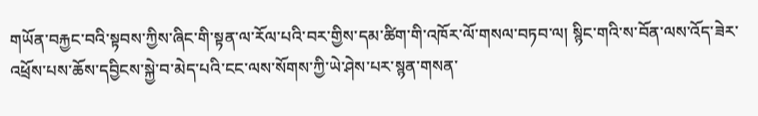གཡོན་བརྐྱང་བའི་སྟབས་ཀྱིས་ཞིང་གི་སྟན་ལ་རོལ་པའི་བར་གྱིས་དམ་ཚིག་གི་འཁོར་ལོ་གསལ་བཏབ་ལ། སྙིང་གའི་ས་བོན་ལས་འོད་ཟེར་འཕྲོས་པས་ཆོས་དབྱིངས་སྐྱེ་བ་མེད་པའི་ངང་ལས་སོགས་ཀྱི་ཡེ་ཤེས་པར་སྙན་གསན་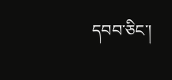དབབ་ཅིང་།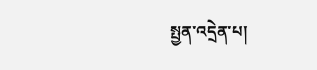སྤྱན་འདྲེན་པ།